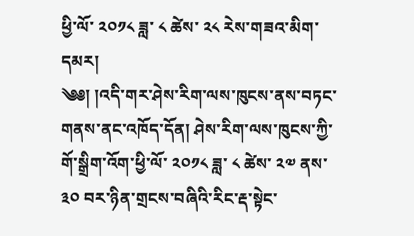ཕྱི་ལོ་ ༢༠༡༨ ཟླ་ ༨ ཚེས་ ༢༨ རེས་གཟའ་མིག་དམར།
༄༅། །འདི་གར་ཤེས་རིག་ལས་ཁུངས་ནས་བཏང་གནས་ནང་འཁོད་དོན། ཤེས་རིག་ལས་ཁུངས་ཀྱི་གོ་སྒྲིག་འོག་ཕྱི་ལོ་ ༢༠༡༨ ཟླ་ ༨ ཚེས་ ༢༧ ནས་ ༣༠ བར་ཉིན་གྲངས་བཞིའི་རིང་རྡ་སྟེང་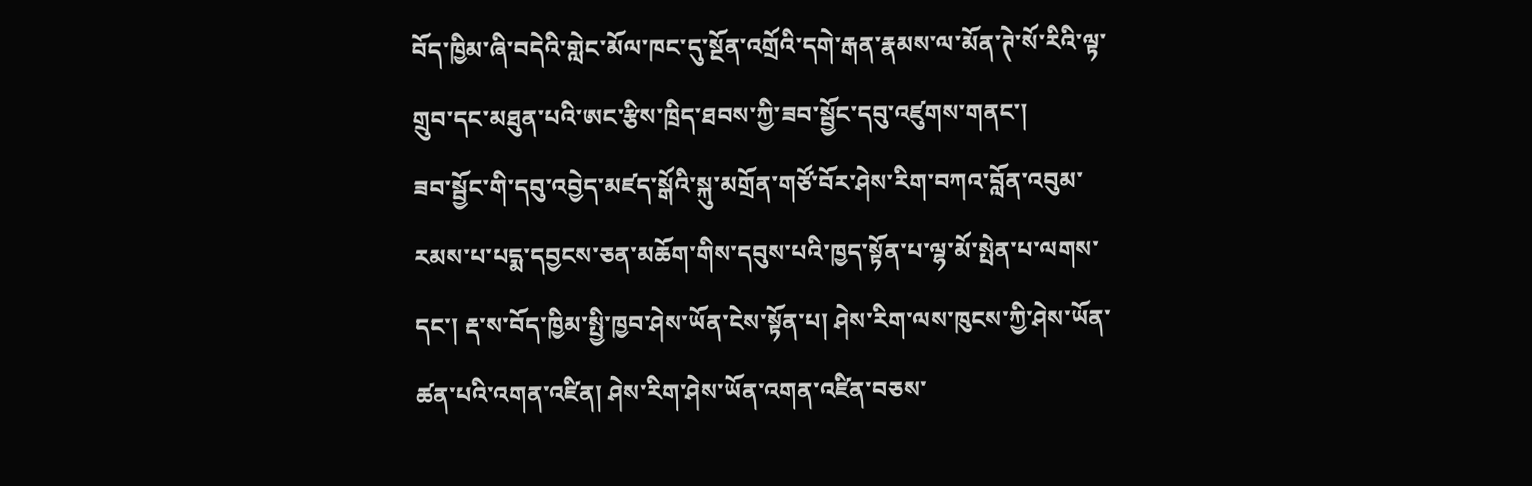བོད་ཁྱིམ་ཞི་བདེའི་གླེང་མོལ་ཁང་དུ་སྔོན་འགྲོའི་དགེ་རྒན་རྣམས་ལ་མོན་ཊེ་སོ་རིའི་ལྟ་གྲུབ་དང་མཐུན་པའི་ཨང་རྩིས་ཁྲིད་ཐབས་ཀྱི་ཟབ་སྦྱོང་དབུ་འཛུགས་གནང་།
ཟབ་སྦྱོང་གི་དབུ་འབྱེད་མཛད་སྒོའི་སྐུ་མགྲོན་གཙོ་བོར་ཤེས་རིག་བཀའ་བློན་འབུམ་རམས་པ་པདྨ་དབྱངས་ཅན་མཆོག་གིས་དབུས་པའི་ཁྱད་སྟོན་པ་ལྷ་མོ་སྤེན་པ་ལགས་དང་། རྡ་ས་བོད་ཁྱིམ་སྤྱི་ཁྱབ་ཤེས་ཡོན་ངེས་སྟོན་པ། ཤེས་རིག་ལས་ཁུངས་ཀྱི་ཤེས་ཡོན་ཚན་པའི་འགན་འཛིན། ཤེས་རིག་ཤེས་ཡོན་འགན་འཛིན་བཅས་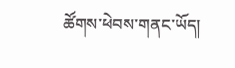ཚོགས་ཕེབས་གནང་ཡོད།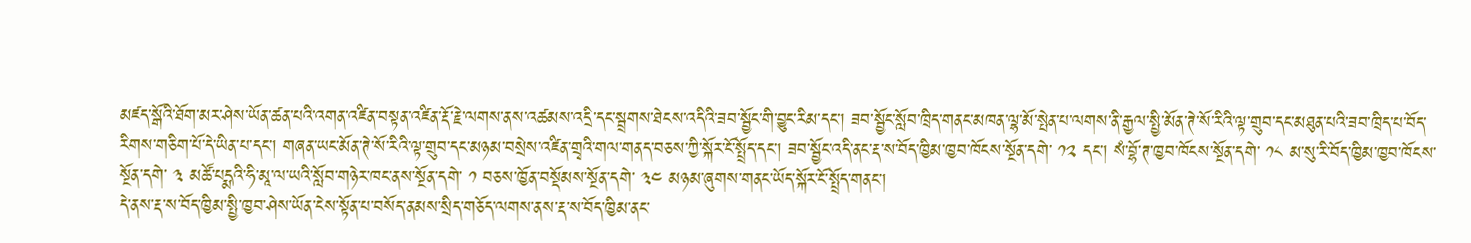མཛད་སྒོའི་ཐོག་མར་ཤེས་ཡོན་ཚན་པའི་འགན་འཛིན་བསྟན་འཛིན་རྡོ་རྗེ་ལགས་ནས་འཚམས་འདྲི་དང་སྦྲགས་ཐེངས་འདིའི་ཟབ་སྦྱོང་གི་བྱུང་རིམ་དང་། ཟབ་སྦྱོང་སློབ་ཁྲིད་གནང་མཁན་ལྷ་མོ་སྤེན་པ་ལགས་ནི་རྒྱལ་སྤྱི་མོན་ཊེ་སོ་རིའི་ལྟ་གྲུབ་དང་མཐུན་པའི་ཟབ་ཁྲིད་པ་བོད་རིགས་གཅིག་པོ་དེ་ཡིན་པ་དང་། གཞན་ཡང་མོན་ཊེ་སོ་རིའི་ལྟ་གྲུབ་དང་མཉམ་བསྲེས་འཛིན་གྲྭའི་གལ་གནད་བཅས་ཀྱི་སྐོར་ངོ་སྤྲོད་དང་། ཟབ་སྦྱོང་འདི་ནང་རྡ་ས་བོད་ཁྱིམ་ཁྱབ་ཁོངས་སྔོན་དགེ་ ༡༢ དང་། སཾ་བྷོ་ཊ་ཁྱབ་ཁོངས་སྔོན་དགེ་ ༡༨ མ་སུ་རི་བོད་ཁྱིམ་ཁྱབ་ཁོངས་སྔོན་དགེ་ ༣ མཚོ་པདྨའི་ཧི་མཱ་ལ་ཡའི་སློབ་གཉེར་ཁང་ནས་སྔོན་དགེ་ ༡ བཅས་ཁྱོན་བསྡོམས་སྔོན་དགེ་ ༣༤ མཉམ་ཞུགས་གནང་ཡོད་སྐོར་ངོ་སྤྲོད་གནང་།
དེ་ནས་རྡ་ས་བོད་ཁྱིམ་སྤྱི་ཁྱབ་ཤེས་ཡོན་ངེས་སྟོན་པ་བསོད་ནམས་སྲིད་གཅོད་ལགས་ནས་རྡ་ས་བོད་ཁྱིམ་ནང་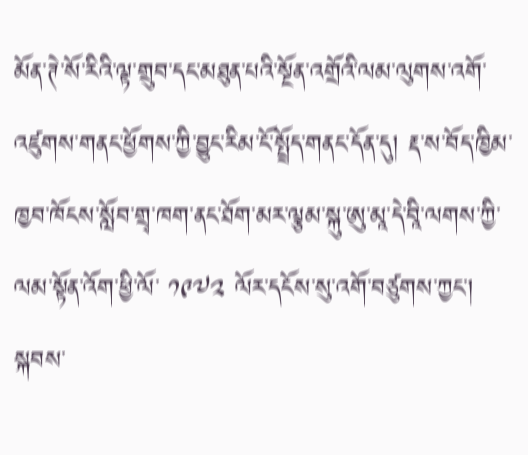མོན་ཊེ་སོ་རིའི་ལྟ་གྲུབ་དང་མཐུན་པའི་སྔོན་འགྲོའི་ལམ་ལུགས་འགོ་འཛུགས་གནང་ཕྱོགས་ཀྱི་བྱུང་རིམ་ངོ་སྤྲོད་གནང་དོན་དུ། རྡ་ས་བོད་ཁྱིམ་ཁྱབ་ཁོངས་སློབ་གྲྭ་ཁག་ནང་ཐོག་མར་ལྕམ་སྐུ་ཨུ་མཱ་དེ་བཱི་ལགས་ཀྱི་ལམ་སྟོན་འོག་ཕྱི་ལོ་ ༡༩༧༢ ལོར་དངོས་སུ་འགོ་བཙུགས་ཀྱང་། སྐབས་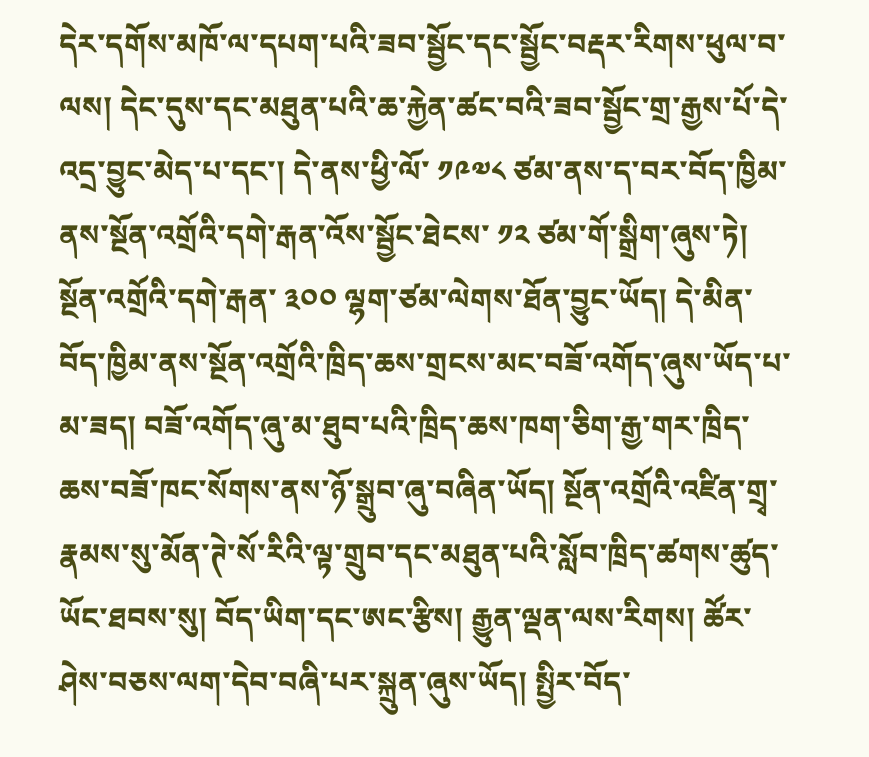དེར་དགོས་མཁོ་ལ་དཔག་པའི་ཟབ་སྦྱོང་དང་སྦྱོང་བརྡར་རིགས་ཕུལ་བ་ལས། དེང་དུས་དང་མཐུན་པའི་ཆ་རྐྱེན་ཚང་བའི་ཟབ་སྦྱོང་གྲ་རྒྱས་པོ་དེ་འདྲ་བྱུང་མེད་པ་དང་། དེ་ནས་ཕྱི་ལོ་ ༡༩༧༨ ཙམ་ནས་ད་བར་བོད་ཁྱིམ་ནས་སྔོན་འགྲོའི་དགེ་རྒན་འོས་སྦྱོང་ཐེངས་ ༡༢ ཙམ་གོ་སྒྲིག་ཞུས་ཏེ། སྔོན་འགྲོའི་དགེ་རྒན་ ༣༠༠ ལྷག་ཙམ་ལེགས་ཐོན་བྱུང་ཡོད། དེ་མིན་བོད་ཁྱིམ་ནས་སྔོན་འགྲོའི་ཁྲིད་ཆས་གྲངས་མང་བཟོ་འགོད་ཞུས་ཡོད་པ་མ་ཟད། བཟོ་འགོད་ཞུ་མ་ཐུབ་པའི་ཁྲིད་ཆས་ཁག་ཅིག་རྒྱ་གར་ཁྲིད་ཆས་བཟོ་ཁང་སོགས་ནས་ཉོ་སྒྲུབ་ཞུ་བཞིན་ཡོད། སྔོན་འགྲོའི་འཛིན་གྲྭ་རྣམས་སུ་མོན་ཊེ་སོ་རིའི་ལྟ་གྲུབ་དང་མཐུན་པའི་སློབ་ཁྲིད་ཚགས་ཚུད་ཡོང་ཐབས་སུ། བོད་ཡིག་དང་ཨང་རྩིས། རྒྱུན་ལྡན་ལས་རིགས། ཚོར་ཤེས་བཅས་ལག་དེབ་བཞི་པར་སྐྲུན་ཞུས་ཡོད། སྤྱིར་བོད་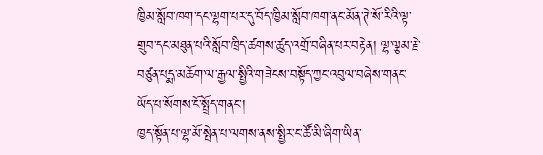ཁྱིམ་སློབ་ཁག་དང་ལྷག་པར་དུ་བོད་ཁྱིམ་སློབ་ཁག་ནང་མོན་ཊེ་སོ་རིའི་ལྟ་གྲུབ་དང་མཐུན་པའི་སློབ་ཁྲིད་ཚགས་ཚུད་འགྲོ་བཞིན་པར་བརྟེན། ལྷ་ལྕམ་རྗེ་བཙུན་པདྨ་མཆོག་ལ་རྒྱལ་སྤྱིའི་གཟེངས་བསྟོད་ཀྱང་འབུལ་བཞེས་གནང་ཡོད་པ་སོགས་ངོ་སྤྲོད་གནང་།
ཁྱད་སྟོན་པ་ལྷ་མོ་སྤེན་པ་ལགས་ནས་སྤྱིར་ང་ཚོ་མི་ཞིག་ཡིན་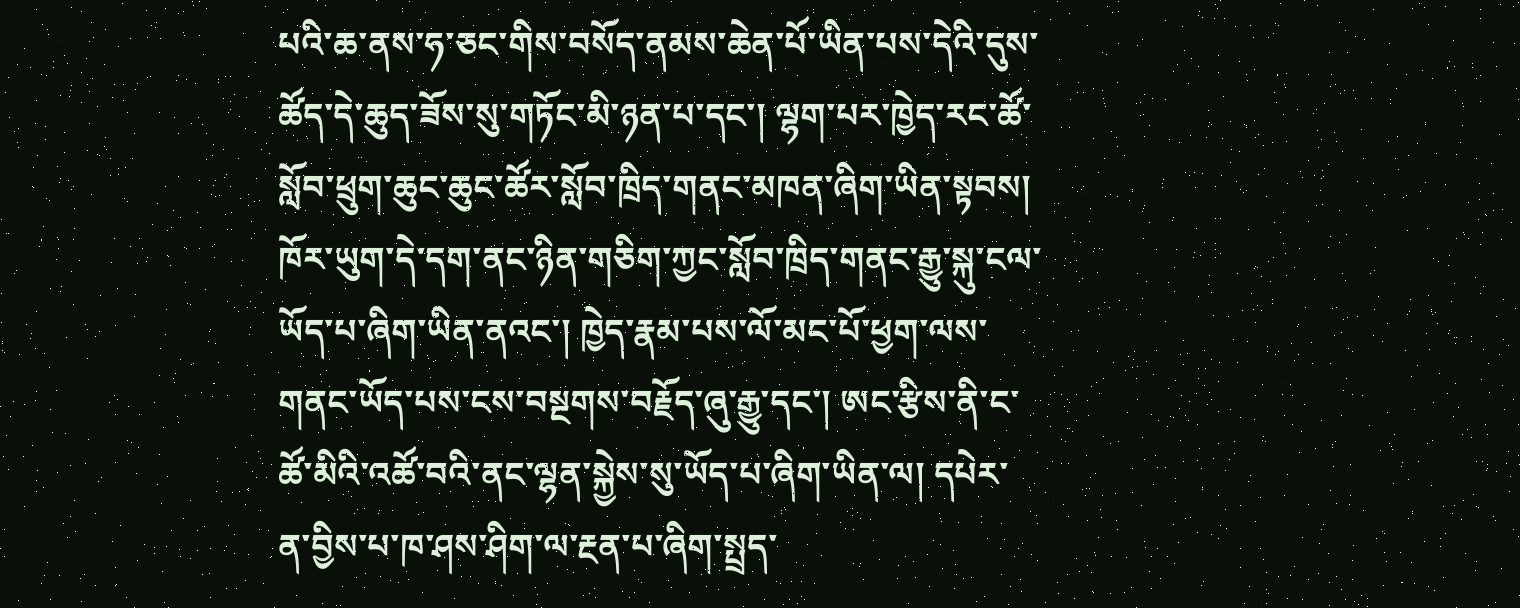པའི་ཆ་ནས་ཧ་ཅང་གིས་བསོད་ནམས་ཆེན་པོ་ཡིན་པས་དེའི་དུས་ཚོད་དེ་ཆུད་ཟོས་སུ་གཏོང་མི་ཉན་པ་དང་། ལྷག་པར་ཁྱེད་རང་ཚོ་སློབ་ཕྲུག་ཆུང་ཆུང་ཚོར་སློབ་ཁྲིད་གནང་མཁན་ཞིག་ཡིན་སྟབས། ཁོར་ཡུག་དེ་དག་ནང་ཉིན་གཅིག་ཀྱང་སློབ་ཁྲིད་གནང་རྒྱུ་སྐུ་ངལ་ཡོད་པ་ཞིག་ཡིན་ནའང་། ཁྱེད་རྣམ་པས་ལོ་མང་པོ་ཕྱག་ལས་གནང་ཡོད་པས་ངས་བསྔགས་བརྗོད་ཞུ་རྒྱུ་དང་། ཨང་རྩིས་ནི་ང་ཚོ་མིའི་འཚོ་བའི་ནང་ལྷན་སྐྱེས་སུ་ཡོད་པ་ཞིག་ཡིན་ལ། དཔེར་ན་བྱིས་པ་ཁ་ཤས་ཤིག་ལ་རྔན་པ་ཞིག་སྤྲད་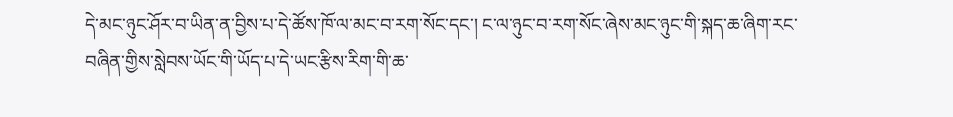དེ་མང་ཉུང་ཤོར་བ་ཡིན་ན་བྱིས་པ་དེ་ཚོས་ཁོ་ལ་མང་བ་རག་སོང་དང་། ང་ལ་ཉུང་བ་རག་སོང་ཞེས་མང་ཉུང་གི་སྐད་ཆ་ཞིག་རང་བཞིན་གྱིས་སླེབས་ཡོང་གི་ཡོད་པ་དེ་ཡང་རྩིས་རིག་གི་ཆ་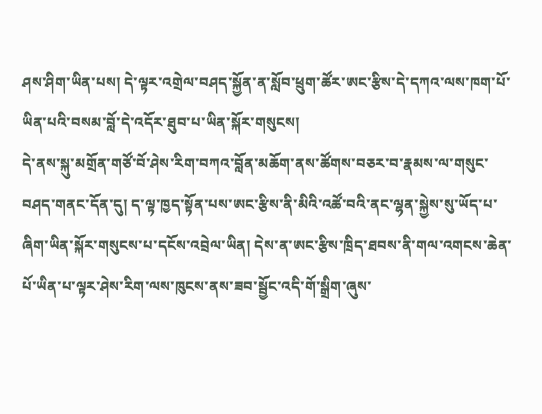ཤས་ཤིག་ཡིན་པས། དེ་ལྟར་འགྲེལ་བཤད་སྐྱོན་ན་སློབ་ཕྲུག་ཚོར་ཨང་རྩིས་དེ་དཀའ་ལས་ཁག་པོ་ཡིན་པའི་བསམ་བློ་དེ་འདོར་ཐུབ་པ་ཡིན་སྐོར་གསུངས།
དེ་ནས་སྐུ་མགྲོན་གཙོ་བོ་ཤེས་རིག་བཀའ་བློན་མཆོག་ནས་ཚོགས་བཅར་བ་རྣམས་ལ་གསུང་བཤད་གནང་དོན་དུ། ད་ལྟ་ཁྱད་སྟོན་པས་ཨང་རྩིས་ནི་མིའི་འཚོ་བའི་ནང་ལྷན་སྐྱེས་སུ་ཡོད་པ་ཞིག་ཡིན་སྐོར་གསུངས་པ་དངོས་འབྲེལ་ཡིན། དེས་ན་ཨང་རྩིས་ཁྲིད་ཐབས་ནི་གལ་འགངས་ཆེན་པོ་ཡིན་པ་ལྟར་ཤེས་རིག་ལས་ཁུངས་ནས་ཟབ་སྦྱོང་འདི་གོ་སྒྲིག་ཞུས་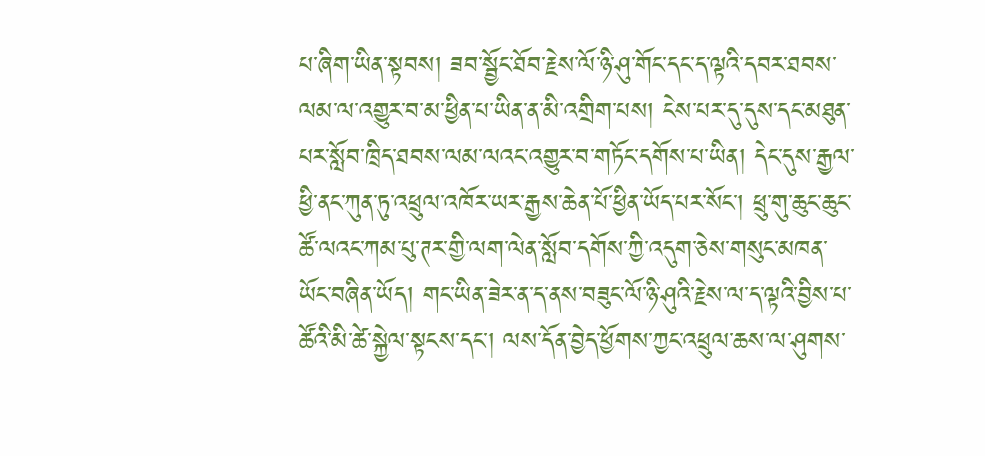པ་ཞིག་ཡིན་སྟབས། ཟབ་སྦྱོང་ཐོབ་རྗེས་ལོ་ཉི་ཤུ་གོང་དང་ད་ལྟའི་དབར་ཐབས་ལམ་ལ་འགྱུར་བ་མ་ཕྱིན་པ་ཡིན་ན་མི་འགྲིག་པས། ངེས་པར་དུ་དུས་དང་མཐུན་པར་སློབ་ཁྲིད་ཐབས་ལམ་ལའང་འགྱུར་བ་གཏོང་དགོས་པ་ཡིན། དེང་དུས་རྒྱལ་ཕྱི་ནང་ཀུན་ཏུ་འཕྲུལ་འཁོར་ཡར་རྒྱས་ཆེན་པོ་ཕྱིན་ཡོད་པར་སོང་། ཕྲུ་གུ་ཆུང་ཆུང་ཚོ་ལའང་ཀམ་པུ་ཊར་གྱི་ལག་ལེན་སློབ་དགོས་ཀྱི་འདུག་ཅེས་གསུང་མཁན་ཡོང་བཞིན་ཡོད། གང་ཡིན་ཟེར་ན་ད་ནས་བཟུང་ལོ་ཉི་ཤུའི་རྗེས་ལ་ད་ལྟའི་བྱིས་པ་ཚོའི་མི་ཚེ་སྐྱེལ་སྟངས་དང་། ལས་དོན་བྱེད་ཕྱོགས་ཀྱང་འཕྲུལ་ཆས་ལ་ཤུགས་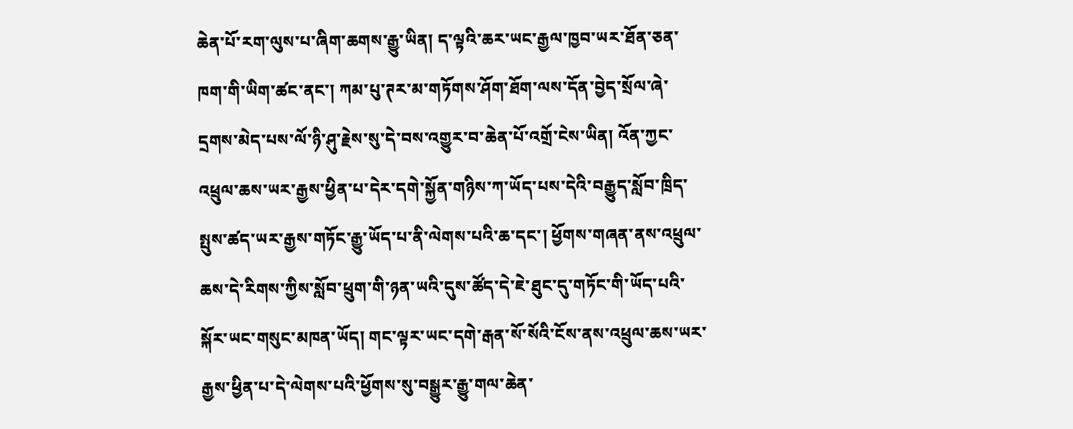ཆེན་པོ་རག་ལུས་པ་ཞིག་ཆགས་རྒྱུ་ཡིན། ད་ལྟའི་ཆར་ཡང་རྒྱལ་ཁྱབ་ཡར་ཐོན་ཅན་ཁག་གི་ཡིག་ཚང་ནང་། ཀམ་པུ་ཊར་མ་གཏོགས་ཤོག་ཐོག་ལས་དོན་བྱེད་སྲོལ་ཞེ་དྲགས་མེད་པས་ལོ་ཉི་ཤུ་རྗེས་སུ་དེ་བས་འགྱུར་བ་ཆེན་པོ་འགྲོ་ངེས་ཡིན། འོན་ཀྱང་འཕྲུལ་ཆས་ཡར་རྒྱས་ཕྱིན་པ་དེར་དགེ་སྐྱོན་གཉིས་ཀ་ཡོད་པས་དེའི་བརྒྱུད་སློབ་ཁྲིད་སྤུས་ཚད་ཡར་རྒྱས་གཏོང་རྒྱུ་ཡོད་པ་ནི་ལེགས་པའི་ཆ་དང་། ཕྱོགས་གཞན་ནས་འཕྲུལ་ཆས་དེ་རིགས་ཀྱིས་སློབ་ཕྲུག་གི་ཉན་ཡའི་དུས་ཚོད་དེ་ཇེ་ཐུང་དུ་གཏོང་གི་ཡོད་པའི་སྐོར་ཡང་གསུང་མཁན་ཡོད། གང་ལྟར་ཡང་དགེ་རྒན་སོ་སོའི་ངོས་ནས་འཕྲུལ་ཆས་ཡར་རྒྱས་ཕྱིན་པ་དེ་ལེགས་པའི་ཕྱོགས་སུ་བསྒྱུར་རྒྱུ་གལ་ཆེན་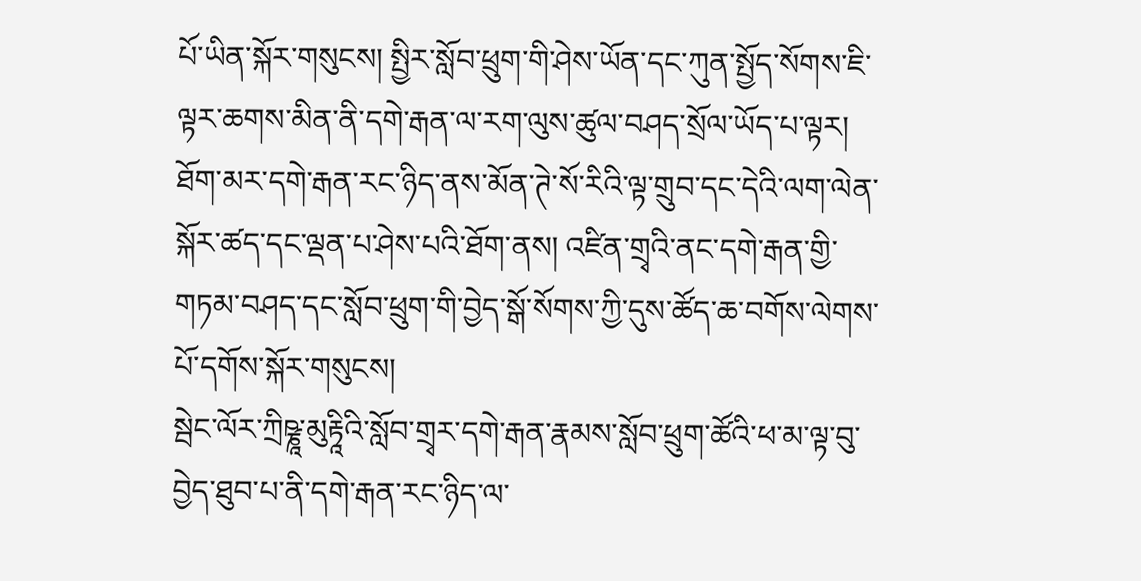པོ་ཡིན་སྐོར་གསུངས། སྤྱིར་སློབ་ཕྲུག་གི་ཤེས་ཡོན་དང་ཀུན་སྤྱོད་སོགས་ཇི་ལྟར་ཆགས་མིན་ནི་དགེ་རྒན་ལ་རག་ལུས་ཚུལ་བཤད་སྲོལ་ཡོད་པ་ལྟར། ཐོག་མར་དགེ་རྒན་རང་ཉིད་ནས་མོན་ཊེ་སོ་རིའི་ལྟ་གྲུབ་དང་དེའི་ལག་ལེན་སྐོར་ཚད་དང་ལྡན་པ་ཤེས་པའི་ཐོག་ནས། འཛིན་གྲྭའི་ནང་དགེ་རྒན་གྱི་གཏམ་བཤད་དང་སློབ་ཕྲུག་གི་བྱེད་སྒོ་སོགས་ཀྱི་དུས་ཚོད་ཆ་བགོས་ལེགས་པོ་དགོས་སྐོར་གསུངས།
སྦེང་ལོར་ཀྲིཥྞཱ་མུརྟཱིའི་སློབ་གྲྭར་དགེ་རྒན་རྣམས་སློབ་ཕྲུག་ཚོའི་ཕ་མ་ལྟ་བུ་བྱེད་ཐུབ་པ་ནི་དགེ་རྒན་རང་ཉིད་ལ་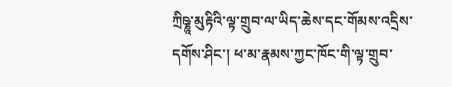ཀྲིཥྞཱ་མུརྟིའི་ལྟ་གྲུབ་ལ་ཡིད་ཆེས་དང་གོམས་འདྲིས་དགོས་ཤིང་། ཕ་མ་རྣམས་ཀྱང་ཁོང་གི་ལྟ་གྲུབ་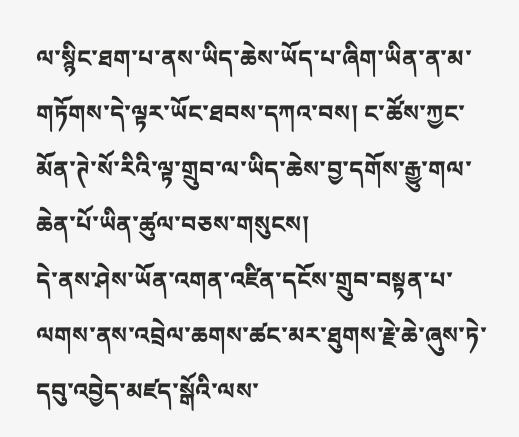ལ་སྙིང་ཐག་པ་ནས་ཡིད་ཆེས་ཡོད་པ་ཞིག་ཡིན་ན་མ་གཏོགས་དེ་ལྟར་ཡོང་ཐབས་དཀའ་བས། ང་ཚོས་ཀྱང་མོན་ཊེ་སོ་རིའི་ལྟ་གྲུབ་ལ་ཡིད་ཆེས་བྱ་དགོས་རྒྱུ་གལ་ཆེན་པོ་ཡིན་ཚུལ་བཅས་གསུངས།
དེ་ནས་ཤེས་ཡོན་འགན་འཛིན་དངོས་གྲུབ་བསྟན་པ་ལགས་ནས་འབྲེལ་ཆགས་ཚང་མར་ཐུགས་རྗེ་ཆེ་ཞུས་ཏེ་དབུ་འབྱེད་མཛད་སྒོའི་ལས་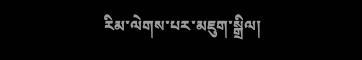རིམ་ལེགས་པར་མཇུག་སྒྲིལ།